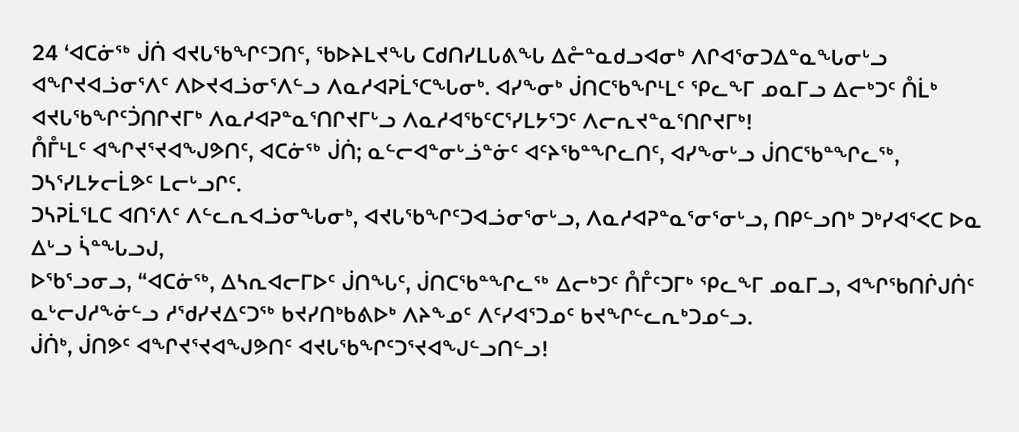24 ‘ᐊᑕᓃᖅ ᒎᑏ ᐊᔪᒐᖃᖏᑦᑐᑎᑦ, ᖃᐅᔨᒪᔪᖓ ᑕᑯᑎᓯᒪᒐᕕᖓ ᐃᓔᓐᓇᑯᓗᐊᓂᒃ ᐱᒋᐊᕐᓂᑐᐃᓐᓇᖓᓂᒡᓗ ᐊᖏᔪᐊᓘᓂᕐᐱᑦ ᐱᐅᔪᐊᓘᓂᕐᐱᓪᓗ ᐱᓇᓱᐊᕈᒫᕐᑕᖓᓂᒃ. ᐊᓯᖕᓂᒃ ᒎᑎᑕᖃᖏᒻᒪᑦ ᕿᓚᖕᒥ ᓄᓇᒥᓗ ᐃᓕᒃᑐᑦ ᑍᒫᒃ ᐊᔪᒐᖃᖏᑦᑑᑎᒋᔪᒥᒃ ᐱᓇᓱᐊᕈᓐᓇᕐᑎᒋᔪᒥᒡᓗ ᐱᓇᓱᐊᖃᑦᑕᕐᓯᒪᔭᕐᑐᑦ ᐱᓕᕆᔪᓐᓇᕐᑎᒋᔪᒥᒃ!
ᑍᒤᒻᒪᑦ ᐊᖏᔪᕐᔪᐊᖑᕗᑎᑦ, ᐊᑕᓃᖅ ᒎᑏ; ᓇᓪᓕᐊᓐᓂᒡᓘᓐᓃᑦ ᐊᑦᔨᖃᓐᖏᓚᑎᑦ, ᐊᓯᖕᓂᒡᓗ ᒎᑎᑕᖃᓐᖏᓚᖅ, ᑐᓴᕐᓯᒪᔭᓕᒫᕗᑦ ᒪᓕᒡᓗᒋᑦ.
ᑐᓴᕈᒫᕐᒪᑕ ᐊᑎᕐᐱᑦ ᐱᓪᓚᕆᐊᓘᓂᖓᓂᒃ, ᐊᔪᒐᖃᖏᑦᑐᐊᓘᓂᕐᓂᒡᓗ, ᐱᓇᓱᐊᕈᓐᓇᕐᓂᕐᓂᒡᓗ, ᑎᑭᓪᓗᑎᒃ ᑐᒃᓯᐊᕐᐸᑕ ᐅᓇ ᐃᒡᓗ ᓵᓐᖓᓗᒍ,
ᐅᖃᕐᓗᓂᓗ, “ᐊᑕᓃᖅ, ᐃᓴᕆᐊᓕᒥᐅᑦ ᒎᑎᖓᑦ, ᒎᑎᑕᖃᓐᖏᓚᖅ ᐃᓕᒃᑐᑦ ᑍᒤᑦᑐᒥᒃ ᕿᓚᖕᒥ ᓄᓇᒥᓗ, ᐊᖏᖃᑎᒌᒍᑏᑦ ᓇᒡᓕᒍᓱᖕᓃᓪᓗ ᓱᖁᓯᔪᐃᑦᑐᖅ ᑲᔪᓯᑎᒃᑲᕕᐅᒃ ᐱᔨᖕᓄᑦ ᐱᑦᓯᐊᕐᑐᓄᑦ ᑲᔪᖏᓪᓚᕆᒃᑐᓄᓪᓗ.
ᒎᑏᒃ, ᒎᑎᕗᑦ ᐊᖏᔪᕐᔪᐊᖑᕗᑎᑦ ᐊᔪᒐᖃᖏᑦᑐᕐᔪᐊᖑᓪᓗᑎᓪᓗ!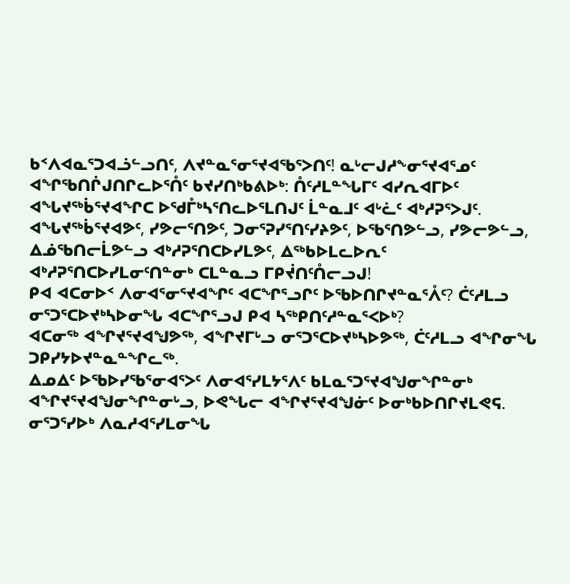ᑲᑉᐱᐊᓇᕐᑐᐊᓘᓪᓗᑎᑦ, ᐱᔪᓐᓇᕐᓂᕐᔪᐊᖃᕐᐳᑎᑦ! ᓇᒡᓕᒍᓱᖕᓂᕐᔪᐊᕐᓄᑦ ᐊᖏᖃᑎᒌᒍᑎᒋᓚᐅᕐᑍᑦ ᑲᔪᓯᑎᒃᑲᕕᐅᒃ: ᑍᑦᓱᒪᓐᖓᒥᑦ ᐊᓯᕆᐊᒥᐅᑦ ᐊᖓᔪᖅᑳᕐᔪᐊᖏᑕ ᐅᖁᒤᒃᓴᕐᑎᓚᐅᕐᒪᑎᒍᑦ ᒫᓐᓇᒧᑦ ᐊᒡᓛᑦ ᐊᒃᓱᕈᕐᐳᒍᑦ. ᐊᖓᔪᖅᑳᕐᔪᐊᕗᑦ, ᓯᕗᓕᕐᑎᕗᑦ, ᑐᓂᕐᕈᓯᕐᑎᑦᓯᔨᕗᑦ, ᐅᖃᕐᑎᕗᓪᓗ, ᓯᕗᓕᕗᓪᓗ, ᐃᓅᖃᑎᓕᒫᕗᓪᓗ ᐊᒃᓱᕈᕐᑎᑕᐅᓯᒪᕗᑦ, ᐃᖅᑲᐅᒪᓚᐅᕆᑦ ᐊᒃᓱᕈᕐᑎᑕᐅᓯᒪᓂᑦᑎᓐᓂᒃ ᑕᒪᓐᓇᓗ ᒥᑭᔫᑎᑦᑍᓕᓗᒍ!
ᑭᐊ ᐊᑕᓂᐅᑉ ᐱᓂᐊᕐᓂᕐᔪᐊᖏᑦ ᐊᑕᖏᕐᓗᒋᑦ ᐅᖃᐅᑎᒋᔪᓐᓇᕐᐰᑦ? ᑖᑦᓱᒪᓗ ᓂᕐᑐᕐᑕᐅᔪᒃᓴᐅᓂᖓ ᐊᑕᖏᕐᓗᒍ ᑭᐊ ᓴᖅᑭᑎᑦᓱᓐᓇᕐᐸᐅᒃ?
ᐊᑕᓂᖅ ᐊᖏᔪᕐᔪᐊᖑᕗᖅ, ᐊᖏᔪᒥᒡᓗ ᓂᕐᑐᕐᑕᐅᔪᒃᓴᐅᕗᖅ, ᑖᑦᓱᒪᓗ ᐊᖏᓂᖓ ᑐᑭᓯᔭᐅᔪᓐᓇᓐᖏᓚᖅ.
ᐃᓄᐃᑦ ᐅᖃᐅᓯᖃᕐᓂᐊᕐᐳᑦ ᐱᓂᐊᕐᓯᒪᔭᕐᐱᑦ ᑲᒪᓇᕐᑐᕐᔪᐊᖑᓂᖏᓐᓂᒃ ᐊᖏᔪᕐᔪᐊᖑᓂᖏᓐᓂᒡᓗ, ᐅᕙᖓᓕ ᐊᖏᔪᕐᔪᐊᖑᓃᑦ ᐅᓂᒃᑲᐅᑎᒋᔪᒪᕙᕋ.
ᓂᕐᑐᕐᓯᐅᒃ ᐱᓇᓱᐊᕐᓯᒪᓂᖓ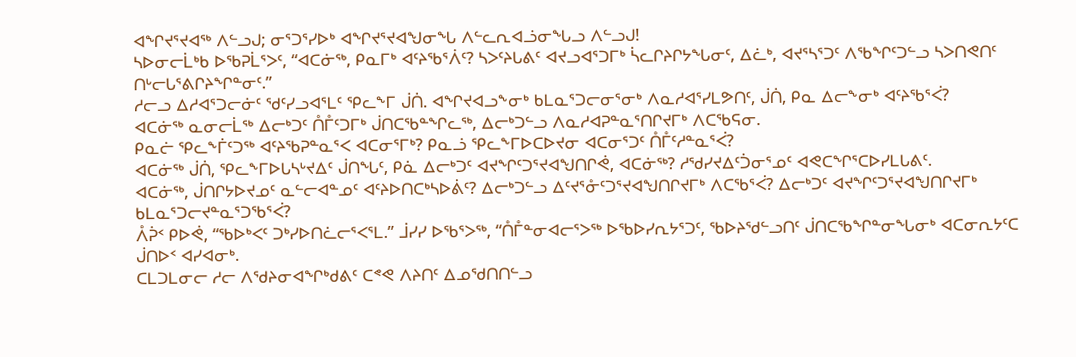ᐊᖏᔪᕐᔪᐊᖅ ᐱᓪᓗᒍ; ᓂᕐᑐᕐᓯᐅᒃ ᐊᖏᔪᕐᔪᐊᖑᓂᖓ ᐱᓪᓚᕆᐊᓘᓂᖓᓗ ᐱᓪᓗᒍ!
ᓴᐅᓂᓕᒫᒃᑲ ᐅᖃᕈᒫᕐᐳᑦ, “ᐊᑕᓃᖅ, ᑭᓇᒥᒃ ᐊᑦᔨᖃᕐᐲᑦ? ᓴᐳᑦᔨᒐᕕᑦ ᐊᔪᓗᐊᕐᑐᒥᒃ ᓵᓚᒋᔨᒋᔭᖓᓂᑦ, ᐃᓛᒃ, ᐊᔪᕐᓴᕐᑐᑦ ᐱᖃᖏᑦᑐᓪᓗ ᓴᐳᑎᕙᑎᑦ ᑎᒡᓕᒐᕐᕕᒋᔨᖏᓐᓂᑦ.”
ᓱᓕᓗ ᐃᓱᐊᕐᑐᓕᓃᑦ ᖁᑦᓯᓗᐊᕐᒪᑦ ᕿᓚᖕᒥ ᒎᑏ. ᐊᖏᔪᐊᓗᖕᓂᒃ ᑲᒪᓇᕐᑐᓕᓂᕐᓂᒃ ᐱᓇᓱᐊᕐᓯᒪᕗᑎᑦ, ᒎᑏ, ᑭᓇ ᐃᓕᖕᓂᒃ ᐊᑦᔨᖃᕐᐹ?
ᐊᑕᓃᖅ ᓇᓂᓕᒫᖅ ᐃᓕᒃᑐᑦ ᑍᒤᑦᑐᒥᒃ ᒎᑎᑕᖃᓐᖏᓚᖅ, ᐃᓕᒃᑐᓪᓗ ᐱᓇᓱᐊᕈᓐᓇᕐᑎᒋᔪᒥᒃ ᐱᑕᖃᕋᓂ.
ᑭᓇᓖ ᕿᓚᖕᒦᑦᑐᖅ ᐊᑦᔨᖃᕈᓐᓇᕐᐸ ᐊᑕᓂᕐᒥᒃ? ᑭᓇᓘ ᕿᓚᖕᒥᐅᑕᐅᔪᓂ ᐊᑕᓂᕐᑐᑦ ᑍᒤᑦᓱᓐᓇᕐᐹ?
ᐊᑕᓃᖅ ᒎᑏ, ᕿᓚᖕᒥᐅᒐᓴᒡᔪᐃᑦ ᒎᑎᖓᑦ, ᑭᓈ ᐃᓕᒃᑐᑦ ᐊᔪᖏᑦᑐᕐᔪᐊᖑᑎᒋᕚ, ᐊᑕᓃᖅ? ᓱᖁᓯᔪᐃᑦᑑᓂᕐᓄᑦ ᐊᕙᑕᖏᕐᑕᐅᓯᒪᒐᕕᑦ.
ᐊᑕᓃᖅ, ᒎᑎᒋᔭᐅᔪᓄᑦ ᓇᓪᓕᐊᓐᓄᑦ ᐊᑦᔨᐅᑎᑕᒃᓴᐅᕖᑦ? ᐃᓕᒃᑐᓪᓗ ᐃᑦᔪᕐᓁᑦᑐᕐᔪᐊᖑᑎᒋᔪᒥᒃ ᐱᑕᖃᕐᐹ? ᐃᓕᒃᑐᑦ ᐊᔪᖏᑦᑐᕐᔪᐊᖑᑎᒋᔪᒥᒃ ᑲᒪᓇᕐᑐᓕᔪᓐᓇᕐᑐᖃᕐᐹ?
ᐰᕉᑉ ᑭᐅᕚ, “ᖃᐅᒃᐸᑦ ᑐᒃᓯᐅᑎᓛᓕᕐᐸᕐᒪ.” ᒨᓯᓯ ᐅᖃᕐᐳᖅ, “ᑍᒤᓐᓂᐊᓕᕐᐳᖅ ᐅᖃᐅᓯᕆᔭᕐᑐᑦ, ᖃᐅᔨᖁᓪᓗᑎᑦ ᒎᑎᑕᖃᖏᓐᓂᖓᓂᒃ ᐊᑕᓂᕆᔭᑦᑕ ᒎᑎᐅᑉ ᐊᓯᐊᓂᒃ.
ᑕᒪᑐᒪᓂᓕ ᓱᓕ ᐱᖁᔨᓂᐊᖏᒃᑯᕕᑦ ᑕᕝᕙ ᐱᔨᑎᑦ ᐃᓄᖁᑎᑎᓪᓗ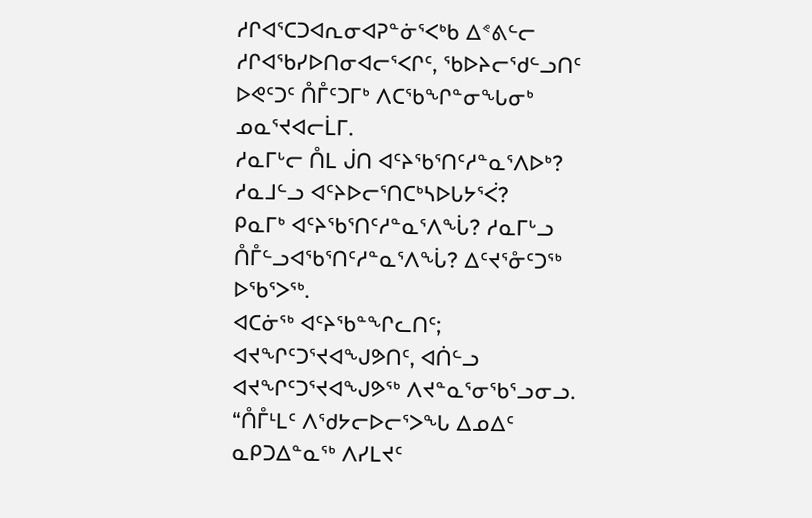ᓱᒋᐊᕐᑕᑐᐊᕆᓂᐊᕈᓐᓃᕐᐸᒃᑲ ᐃᕝᕕᓪᓕ ᓱᒋᐊᖃᓯᐅᑎᓂᐊᓕᕐᐸᒋᑦ, ᖃᐅᔨᓕᖁᓪᓗᑎᑦ ᐅᕙᑦᑐᑦ ᑍᒤᑦᑐᒥᒃ ᐱᑕᖃᖏᓐᓂᖓᓂᒃ ᓄᓇᕐᔪᐊᓕᒫᒥ.
ᓱᓇᒥᒡᓕ ᑍᒪ ᒎᑎ ᐊᑦᔨᖃᕐᑎᑦᓱᓐᓇᕐᐱᐅᒃ? ᓱᓇᒧᓪᓗ ᐊᑦᔨᐅᓕᕐᑎᑕᒃᓴᐅᒐᔭᕐᐹ?
ᑭᓇᒥᒃ ᐊᑦᔨᖃᕐᑎᑦᓱᓐᓇᕐᐱᖔ? ᓱᓇᒥᒡᓗ ᑍᒤᓪᓗᐊᖃᕐᑎᑦᓱᓐᓇᕐᐱᖔ? ᐃᑦᔪᕐᓁᑦᑐᖅ ᐅᖃᕐᐳᖅ.
ᐊᑕᓃᖅ ᐊᑦᔨᖃᓐᖏᓚᑎᑦ; ᐊᔪᖏᑦᑐᕐᔪᐊᖑᕗᑎᑦ, ᐊᑏᓪᓗ ᐊᔪᖏᑦᑐᕐᔪᐊᖑᕗᖅ ᐱᔪᓐᓇᕐᓂᖃᕐᓗᓂᓗ.
“ᑍᒤᒻᒪᑦ ᐱᖁᔭᓕᐅᓕᕐᐳᖓ ᐃᓄᐃᑦ ᓇᑭᑐᐃᓐᓇᖅ ᐱᓯᒪᔪᑦ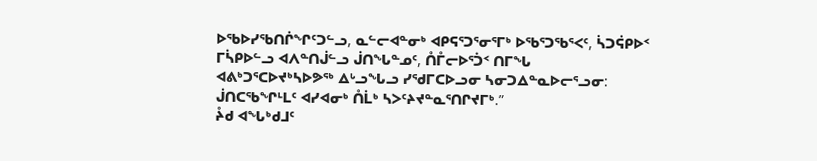ᐅᖃᐅᓯᖃᑎᒌᖏᑦᑐᓪᓗ, ᓇᓪᓕᐊᓐᓂᒃ ᐊᑭᕋᕐᑐᕐᓂᕐᒥᒃ ᐅᖃᕐᑐᖃᕐᐸᑦ, ᓵᑐᕌᑭᐅᑉ ᒥᓵᑭᐅᓪᓗ ᐊᐱᓐᑎᒎᓪᓗ ᒎᑎᖓᓐᓄᑦ, ᑍᒤᓕᐅᕐᑑᑉ ᑎᒥᖓ ᐊᕕᒃᑐᕐᑕᐅᔪᒃᓴᐅᕗᖅ ᐃᒡᓗᖓᓗ ᓯᖁᒥᑕᐅᓗᓂ ᓴᓂᑐᐃᓐᓇᐅᓕᕐᓗᓂ: ᒎᑎᑕᖃᖏᒻᒪᑦ ᐊᓯᐊᓂᒃ ᑍᒫᒃ ᓴᐳᑦᔨᔪᓐᓇᕐᑎᒋᔪᒥᒃ.”
ᔧᑯ ᐊᖓᒃᑯᒧᑦ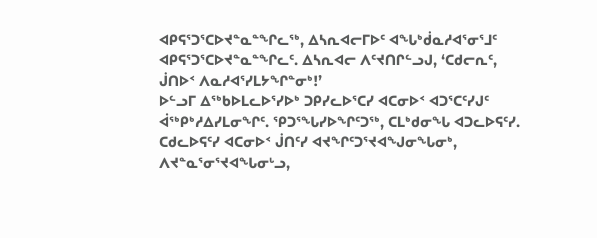ᐊᑭᕋᕐᑐᕐᑕᐅᔪᓐᓇᓐᖏᓚᖅ, ᐃᓴᕆᐊᓕᒥᐅᑦ ᐊᖓᒃᑰᓇᓱᐊᕐᓂᕐᒧᑦ ᐊᑭᕋᕐᑐᕐᑕᐅᔪᓐᓇᓐᖏᓚᑦ. ᐃᓴᕆᐊᓕ ᐱᑦᔪᑎᒋᓪᓗᒍ, ‘ᑕᑯᓕᕆᑦ, ᒎᑎᐅᑉ ᐱᓇᓱᐊᕐᓯᒪᔭᖏᓐᓂᒃ!’
ᐅᓪᓗᒥ ᐃᖅᑲᐅᒪᓚᐅᕐᓯᐅᒃ ᑐᑭᓯᓚᐅᕐᑕᓯ ᐊᑕᓂᐅᑉ ᐊᑐᕐᑕᑦᓯᒍᑦ ᐋᖅᑭᒃᓱᐃᓯᒪᓂᖏᑦ. ᕿᑐᕐᖓᓯᐅᖏᑦᑐᖅ, ᑕᒪᒃᑯᓂᖓ ᐊᑐᓚᐅᕋᑦᓯ. ᑕᑯᓚᐅᕋᑦᓯ ᐊᑕᓂᐅᑉ ᒎᑎᑦᓯ ᐊᔪᖏᑦᑐᕐᔪᐊᖑᓂᖓᓂᒃ, ᐱᔪᓐᓇᕐᓂᕐᔪᐊᖓᓂᒡᓗ,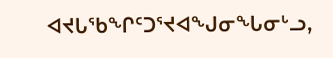ᐊᔪᒐᖃᖏᑦᑐᕐᔪᐊᖑᓂᖓᓂᒡᓗ,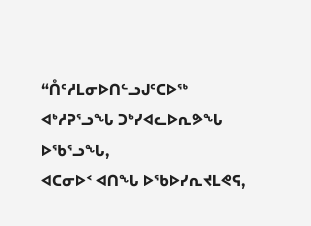“ᑍᑦᓱᒪᓂᐅᑎᓪᓗᒍᑦᑕᐅᖅ ᐊᒃᓱᕈᕐᓗᖓ ᑐᒃᓯᐊᓚᐅᕆᕗᖓ ᐅᖃᕐᓗᖓ,
ᐊᑕᓂᐅᑉ ᐊᑎᖓ ᐅᖃᐅᓯᕆᔪᒪᕙᕋ,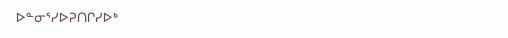ᐅᓐᓂᕐᓯᐅᕈᑎᒋᓯᐅᒃ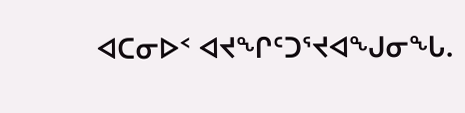ᐊᑕᓂᐅᑉ ᐊᔪᖏᑦᑐᕐᔪᐊᖑᓂᖓ.